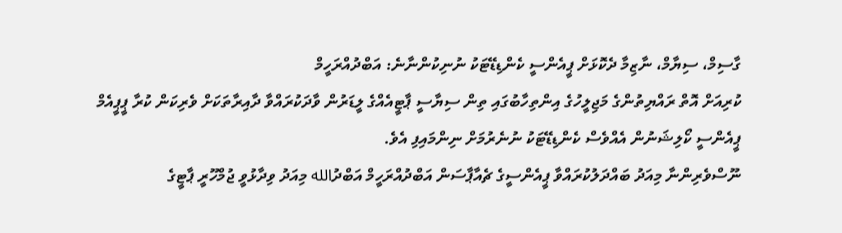ގާސިމް، ސިޔާމް، ނާޒިމާ ދެކޮޅަށް ޕީއެންސީ ކެންޑިޑޭޓަކު ނުނިކުންނާނެ: އަބްދުއްރަހީމް
ކުރިއަށް އޮތް ރައްޔިތުންގެ މަޖިލީހުގެ އިންތިހާބުގައި ތިން ސިޔާސީ ޕާޓީއެއްގެ ލީޑަރުން ވާދަކުރައްވާ ދާއިރާތަކަށް ވެރިކަން ކުރާ ޕީޕީއެމް ޕީއެންސީ ކޯލިޝަނުން އެއްވެސް ކެންޑިޑޭޓަކު ނުނެރުމަށް ނިންމައިފި އެވެ.
ނޫސްވެރިންނާ މިއަދު ބައްދަލުކުރައްވާ ޕީއެންސީގެ ޗެއާޕާސަން އަބްދުއްރަހީމް އަބްދުالله މިއަދު ވިދާޅުވީ ޖުމްހޫރީ ޕާޓީގެ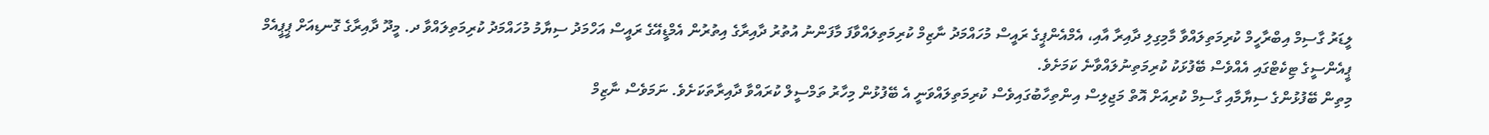ލީޑަރު ގާސިމް އިބްރާހީމް ކުރިމަތިލައްވާ މާމިގިލި ދާއިރާ އާއި، އެމްއެންޕީގެ ރައީސް މުހައްމަދު ނާޒިމް ކުރިމަތިލައްވާފަ މާފަންނު އުތުރު ދާއިރާގެ އިތުރުން އެމްޑީއޭގެ ރައީސް އަހްމަދު ސިޔާމު މުހައްމަދު ކުރިމަތިލައްވާ ދ. މީދޫ ދާއިރާގެ ގޮނޑިއަށް ޕީޕީއެމް ޕީއެންސީގެ ޓިކެޓްގައި އެއްވެސް ބޭފުޅަކު ކުރިމަތިނުލައްވާނެ ކަމަށެވެ.
މިތިން ބޭފުޅުންގެ ސިޔާމާއި ގާސިމް ކުރިއަށް އޮތް މަޖިލިސް އިންތިހާބުގައިވެސް ކުރިމަތިލައްވަނީ އެ ބޭފުޅުން މިހާރު ތަމްސީލް ކުރައްވާ ދާއިރާތަކަށެވެ. ނަމަވެސް ނާޒިމް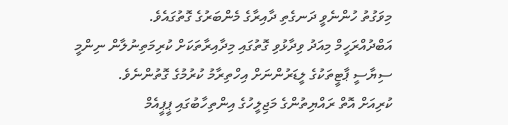މިވަގުތު ހުންނެވީ ދަނގެތި ދާއިރާގެ މެންބަރުގެ ގޮތުގައެވެ.
އަބްދުއްރަހީމް މިއަދު ވިދާޅުވި ގޮތުގައި މިދާއިރާތަކަށް ކުރިމަތިނުލާން ނިންމީ ސިޔާސީ ޕާޓީތަކުގެ ލީޑަރުންނަށް އިހްތިރާމު ކުރުމުގެ ގޮތުންނެވެ.
ކުރިއަށް އޮތް ރައްޔިތުންގެ މަޖިލީހުގެ އިންތިހާބުގައި ޕީޕީއެމް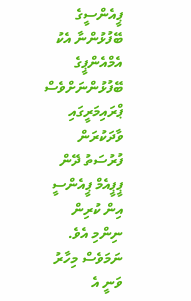ޕީއެންސީގެ ބޭފުޅުންނާ އެކު އެމްއެންޕީގެ ބޭފުޅުންނަށްވެސް ޕްރައިމަރީގައި ވާދަކުރަން ފުރުސަތު ދޭން ޕީޕީއެމް ޕީއެންސީ އިން ކުރިން ނިންމި އެވެ. ނަމަވެސް މިހާރު ވަނީ އެ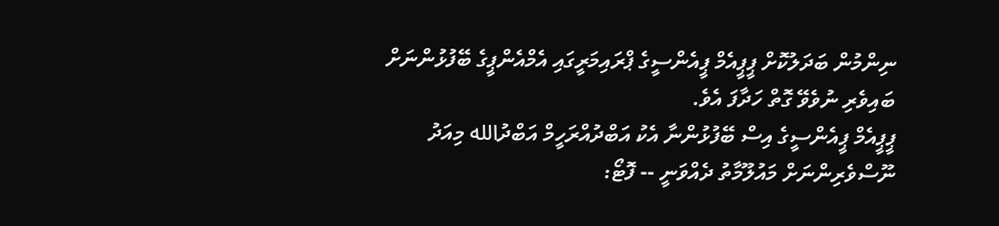ނިންމުން ބަދަލުކޮށް ޕީޕީއެމް ޕީއެންސީގެ ޕްރައިމަރީގައި އެމްއެންޕީގެ ބޭފުޅުންނަށް ބައިވެރި ނުވެވޭ ގޮތް ހަދާފަ އެވެ.
ޕީޕީއެމް ޕީއެންސީގެ އިސް ބޭފުޅުންނާ އެކު އަބްދުއްރަހީމް އަބްދުالله މިއަދު ނޫސްވެރިންނަށް މައުލޫމާތު ދެއްވަނީ -- ފޮޓޯ: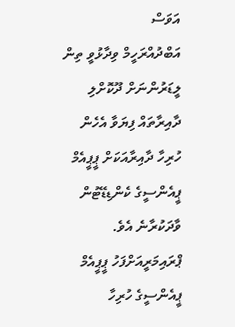އަވަސް
އަބްދުއްރަހީމް ވިދާޅުވީ ތިން ލީޑަރުންނަށް ދޫކޮށްލި ދާއިރާތައް ފިޔަވާ އެހެން ހުރިހާ ދާއިރާއަކަށް ޕީޕީއެމް ޕީއެންސީގެ ކެންޑިޑޭޓުން ވާދަކުރާނެ އެވެ. ޕްރައިމަރީއަށްފަހު ޕީޕީއެމް ޕީއެންސީގެ ހުރިހާ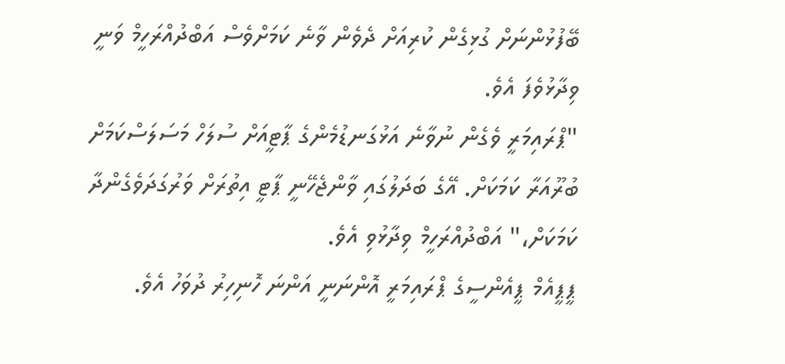ބޭފުޅުންނަށް ގުޅިގެން ކުރިއަށް ދެވެން ވާނެ ކަމަށްވެސް އަބްދުއްރަހީމް ވަނީ ވިދާޅުވެފަ އެވެ.
"ޕްރައިމަރީ ވެގެން ނުވާނެ އަޅުގަނޑުމެންގެ ޕާޓީއަށް ސުލަހް މަސަލަސްކަމަށް ބުރޫއަރާ ކަމަކަށް. އޭގެ ބަދަލުގައި ވާންޖެހޭނީ ޕާޓީ އިތުރަށް ވަރުގަދަވެގެންދާ ކަމަކަށް،" އަބްދުއްރަހީމް ވިދާޅުވި އެވެ.
ޕީޕީއެމް ޕީއެންސީގެ ޕްރައިމަރީ އޮންނަނީ އަންނަ ހޮނިހިރު ދުވަހު އެވެ.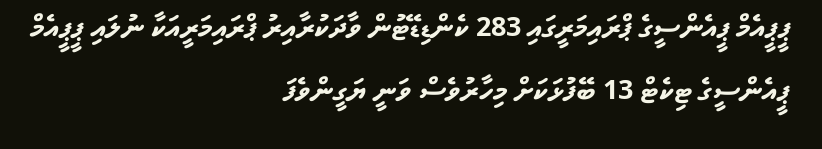ޕީޕީއެމް ޕީއެންސީގެ ޕްރައިމަރީގައި 283 ކެންޑިޑޭޓުން ވާދަކުރާއިރު ޕްރައިމަރީއަކާ ނުލައި ޕީޕީއެމް ޕީއެންސީގެ ޓިކެޓް 13 ބޭފުޅަކަށް މިހާރުވެސް ވަނީ ޔަގީންވެފަ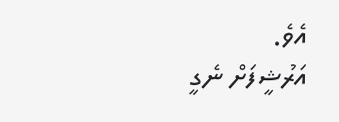އެވެ.
އަރުޝީފަށް ނެގީ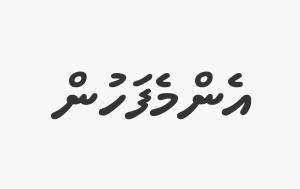އެންމެފަހުން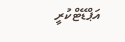އަޕްޑޭޓްކުރީ